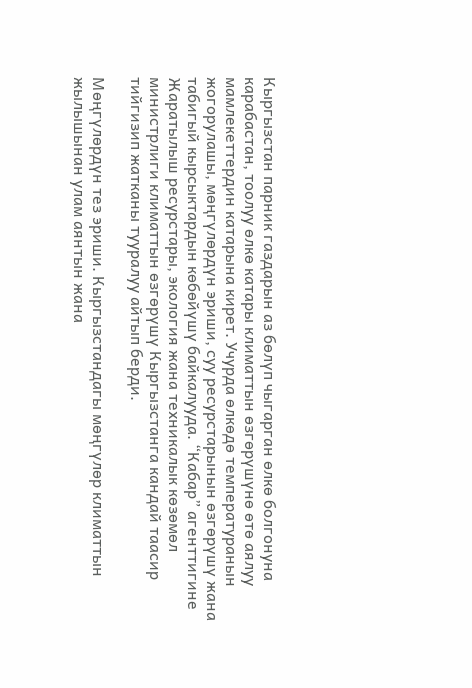Кыргызстан парник газдарын аз бөлүп чыгарган өлкө болгонуна карабастан, тоолуу өлкө катары климаттын өзгөрүшүнө өтө аялуу мамлекеттердин катарына кирет. Учурда өлкөдө температуранын жогорулашы, мөңгүлөрдүн эриши, суу ресурстарынын өзгөрүшү жана табигый кырсыктардын көбөйүшү байкалууда. “Кабар” агенттигине Жаратылыш ресурстары, экология жана техникалык көзөмөл министрлиги климаттын өзгөрүшү Кыргызстанга кандай таасир тийгизип жатканы тууралуу айтып берди.

Мөңгүлөрдүн тез эриши. Кыргызстандагы мөңгүлөр климаттын жылышынан улам аянтын жана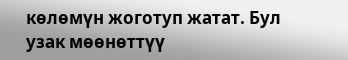көлөмүн жоготуп жатат. Бул узак мөөнөттүү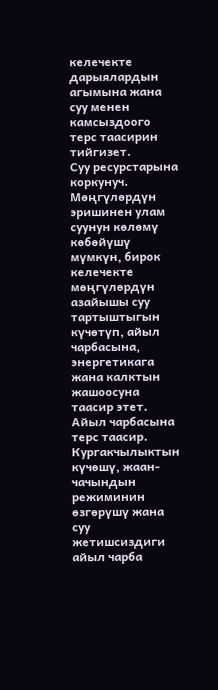келечекте дарыялардын агымына жана суу менен камсыздоого терс таасирин тийгизет.
Суу ресурстарына коркунуч. Мөңгүлөрдүн эришинен улам суунун көлөмү көбөйүшү мүмкүн, бирок келечекте мөңгүлөрдүн азайышы суу тартыштыгын күчөтүп, айыл чарбасына, энергетикага жана калктын жашоосуна таасир этет.
Айыл чарбасына терс таасир. Кургакчылыктын күчөшү, жаан-чачындын режиминин өзгөрүшү жана суу жетишсиздиги айыл чарба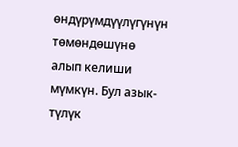өндүрүмдүүлүгүнүн төмөндөшүнө алып келиши мүмкүн. Бул азык-түлүк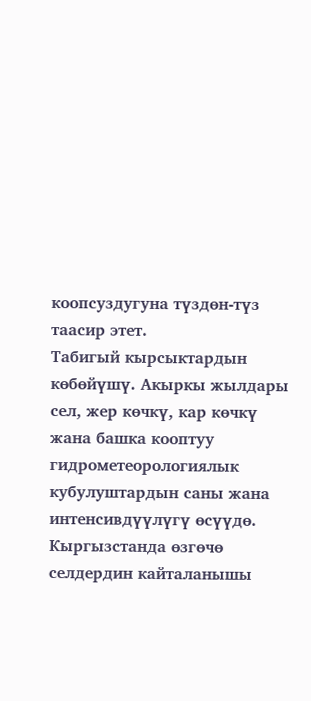коопсуздугуна түздөн-түз таасир этет.
Табигый кырсыктардын көбөйүшү. Акыркы жылдары сел, жер көчкү, кар көчкү жана башка кооптуу гидрометеорологиялык кубулуштардын саны жана интенсивдүүлүгү өсүүдө. Кыргызстанда өзгөчө селдердин кайталанышы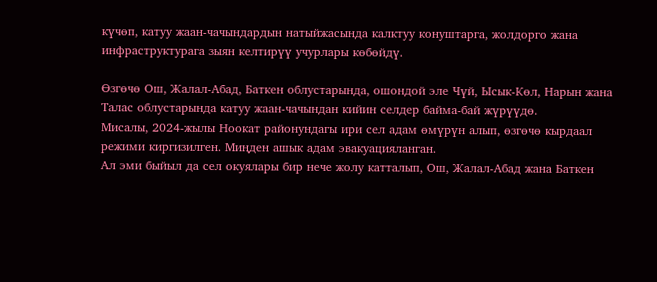күчөп, катуу жаан-чачындардын натыйжасында калктуу конуштарга, жолдорго жана инфраструктурага зыян келтирүү учурлары көбөйдү.

Өзгөчө Ош, Жалал-Абад, Баткен облустарында, ошондой эле Чүй, Ысык-Көл, Нарын жана Талас облустарында катуу жаан-чачындан кийин селдер байма-бай жүрүүдө.
Мисалы, 2024-жылы Ноокат районундагы ири сел адам өмүрүн алып, өзгөчө кырдаал режими киргизилген. Миңден ашык адам эвакуацияланган.
Ал эми быйыл да сел окуялары бир нече жолу катталып, Ош, Жалал-Абад жана Баткен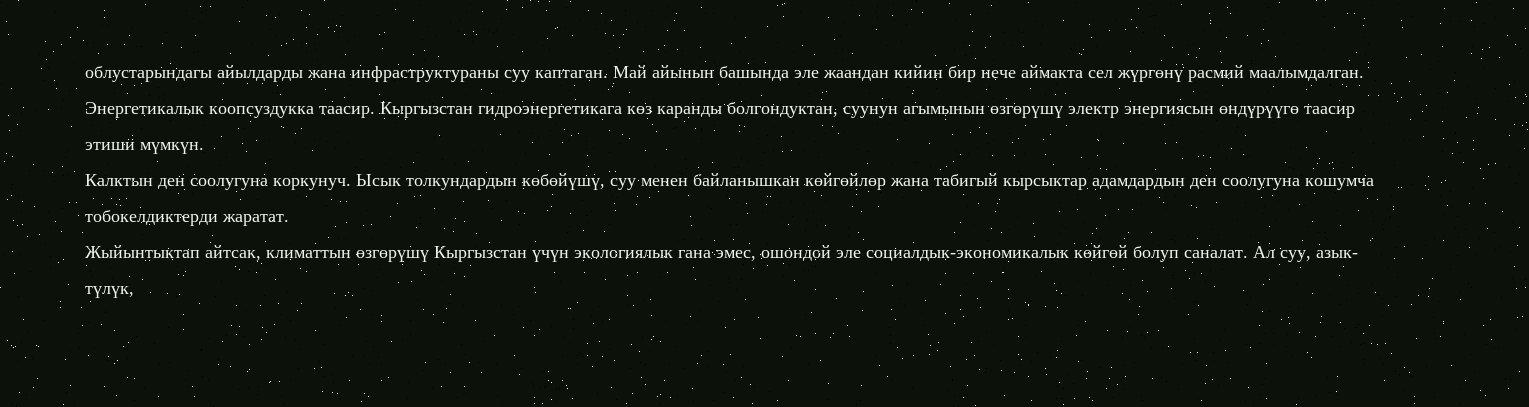облустарындагы айылдарды жана инфраструктураны суу каптаган. Май айынын башында эле жаандан кийин бир нече аймакта сел жүргөнү расмий маалымдалган.
Энергетикалык коопсуздукка таасир. Кыргызстан гидроэнергетикага көз каранды болгондуктан, суунун агымынын өзгөрүшү электр энергиясын өндүрүүгө таасир этиши мүмкүн.
Калктын ден соолугуна коркунуч. Ысык толкундардын көбөйүшү, суу менен байланышкан көйгөйлөр жана табигый кырсыктар адамдардын ден соолугуна кошумча тобокелдиктерди жаратат.
Жыйынтыктап айтсак, климаттын өзгөрүшү Кыргызстан үчүн экологиялык гана эмес, ошондой эле социалдык-экономикалык көйгөй болуп саналат. Ал суу, азык-түлүк,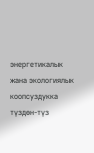энергетикалык жана экологиялык коопсуздукка түздөн-түз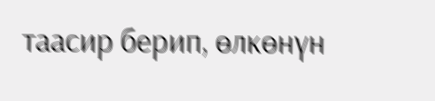таасир берип, өлкөнүн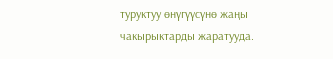туруктуу өнүгүүсүнө жаңы чакырыктарды жаратууда.